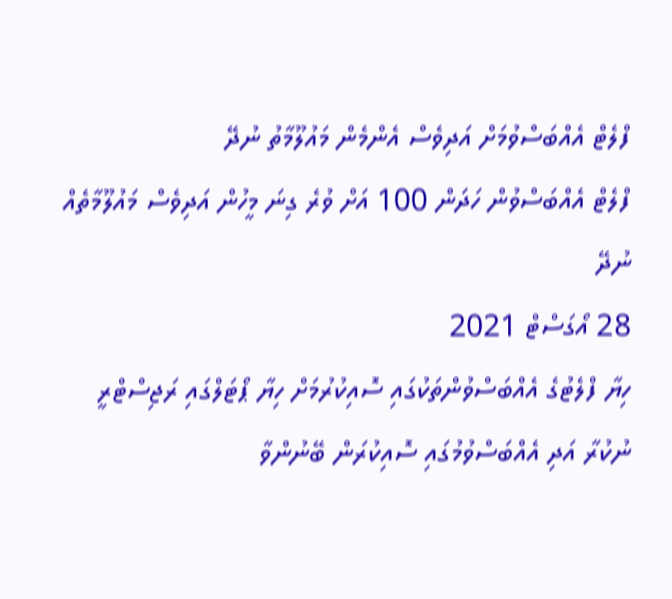ފްލެޓް އެއްބަސްވުމަށް އަދިވެސް އެންމެން މައުލޫމާތު ނުދޭ
ފްލެޓް އެއްބަސްވުން ހަދަން 100 އަށް ވުރެ ގިނަ މީހުން އަދިވެސް މައުލޫމާތެއް ނުދޭ
28 އޯގަސްޓް 2021
ހިޔާ ފްލެޓުގެ އެއްބަސްވުންތަކުގައި ސޮއިކުރުމަށް ހިޔާ ޕޯޓަލްގައި ރަޖިސްޓްރީ ނުކުރާ އަދި އެއްބަސްވުމުގައި ސޮއިކުރަން ބޭނުންވާ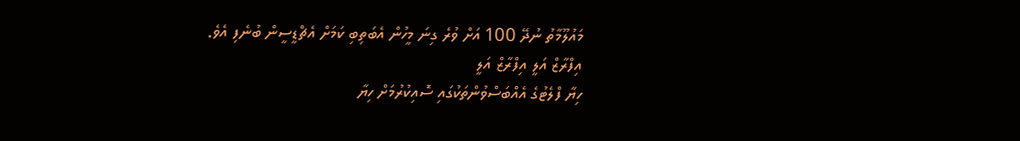މައުލޫމާތު ނުދޭ 100 އަށް ވުރެ ގިނަ މީހުން އެބަތިބި ކަމަށް އެޗްޑީސީން ބުނެފި އެވެ.
އިފްރާޒް އަލީ އިފްރާޒް އަލީ
ހިޔާ ފްލެޓުގެ އެއްބަސްވުންތަކުގައި ސޮއިކުރުމަށް ހިޔާ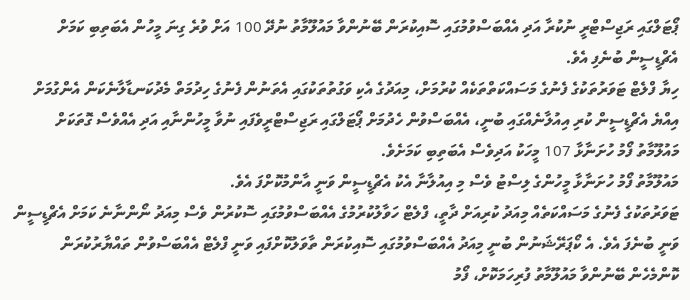ޕޯޓަލްގައި ރަޖިސްޓްރީ ނުކުރާ އަދި އެއްބަސްވުމުގައި ސޮއިކުރަން ބޭނުންވާ މައުލޫމާތު ނުދޭ 100 އަށް ވުރެ ގިނަ މީހުން އެބަތިބި ކަމަށް އެޗްޑީސީން ބުނެފި އެވެ.
ހިޔާ ފްލެޓް ޓަވަރުތަކުގެ ފެނުގެ މަސައްކަތްތަކެއް ކުރުމަށް، މިއަދުގެ އެކި ވަގުތުތަކުގައި އެތަނުން ފެނުގެ ހިދުމަތް މެދުކަނޑާލާނެކަން އެންގުމަށް އިއްޔެ އެޗްޑީސީން ކުރި އިއުލާނެއްގައި ބުނީ، އެއްބަސްވުން ހެދުމަށް ޕޯޓަލްގައި ރަޖިސްޓްރީވެފައި ނުވާ މީހުންނާއި އަދި އެއްވެސް ގޮތަކަށް މައުލޫމާތު ފޯމު ހުށަނާޅާ 107 މީހަކު އަދިވެސް އެބަތިބި ކަމަށެވެ.
މައުލޫމާތު ފޯމު ހުށަނާޅާ މީހުންގެ ލިސްޓު ވެސް މި އިއުލާނާ އެކު އެޗްޑީސީން ވަނީ އާންމުކޮށްފަ އެވެ.
ޓަވަރުތަކުގެ ފެނުގެ މަސައްކަތެއް މިއަދު ކުރިއަށް ދާތީ، ފްލެޓް ހަވާލުކުރުމުގެ އެއްބަސްވުމުގައި ސޮކުރުން ވެސް މިއަދު ނޯންނާނެ ކަމަށް އެޗްޑީސީން ވަނީ ބުނެފަ އެވެ. އެ ކޯޕަރޭޝަނުން ބުނީ މިއަދު އެއްބަސްވުމުގައި ސޮއިކުރަން ތާވަލުކޮށްފައި ވަނީ ފްލެޓް އެއްބަސްވުން ތައްޔާރުކުރަން ކޮންމެހެން ބޭނުންވާ މައުލޫމާތު ފުރިހަމަކޮށް، ފޯމު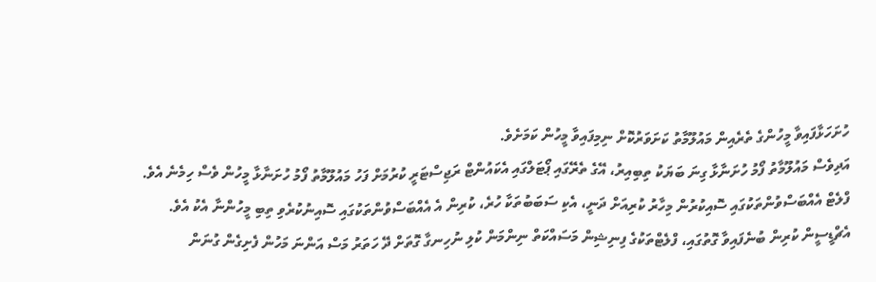ހުށަހަޅާފައިވާ މީހުންގެ ތެރެއިން މައުލޫމާތު ކަށަވަރުކޮށް ނިމިފައިވާ މީހުން ކަމަށެވެ.
އަދިވެސް މައުލޫމާތު ފޯމު ހުށަނާޅާ ގިނަ ބަޔަކު ތިބިއިރު، އޭގެ ތެރޭގައި ޕޯޓަލްގައި އެކައުންޓް ރަޖިސްޓަރީ ކުރުމަށް ފަހު މައުލޫމާތު ފޯމު ހުށަނާޅާ މީހުން ވެސް ހިމެނެ އެވެ.
ފްލެޓް އެއްބަސްވުންތަކުގައި ސޮއިކުރުން މިހާރު ކުރިއަށް ދަނީ، އެކި ސަބަބުތަކާ ހުރެ، ކުރިން އެ އެއްބަސްވުންތަކުގައި ސޮއިނުކުރެވި ތިބި މީހުންނާ އެކު އެވެ.
އެޗްޑީސީން ކުރިން ބުނެފައިވާ ގޮތުގައި، ފްލެޓްތަކުގެ ފިނިޝިން މަސައްކަތް ނިންމަން ކުލި ނުހިނގާ ގޮތަށް ދޭ ހަތަރު މަސް އަންނަ މަހުން ފެށިގެން ގުނަން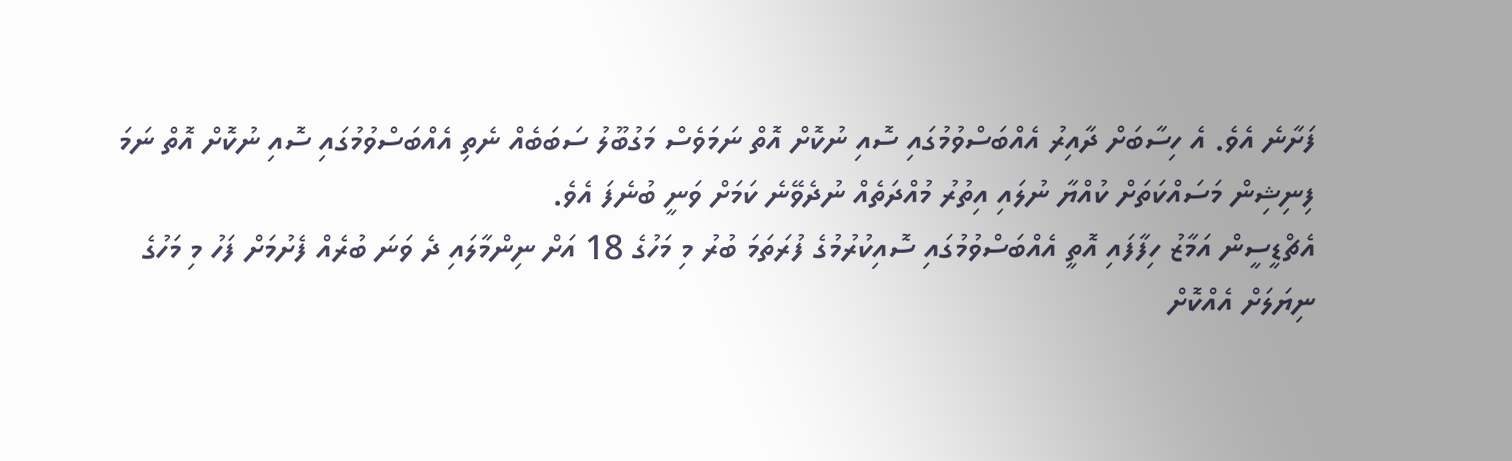ފަށާނެ އެވެ. އެ ހިސާބަށް ދާއިރު އެއްބަސްވުމުގައި ސޮއި ނުކޮށް އޮތް ނަމަވެސް މަގުބޫލު ސަބަބެއް ނެތި އެއްބަސްވުމުގައި ސޮއި ނުކޮށް އޮތް ނަމަ ފިނިޝިން މަސައްކަތަށް ކުއްޔާ ނުލައި އިތުރު މުއްދަތެއް ނުދެވޭނެ ކަމަށް ވަނީ ބުނެފަ އެވެ.
އެޗްޑީސީން އަމާޒު ހިފާފައި އޮތީ އެއްބަސްވުމުގައި ސޮއިކުރުމުގެ ފުރަތަމަ ބުރު މި މަހުގެ 18 އަށް ނިންމާލައި ދެ ވަނަ ބުރެއް ފެށުމަށް ފަހު މި މަހުގެ ނިޔަލަށް އެއްކޮށް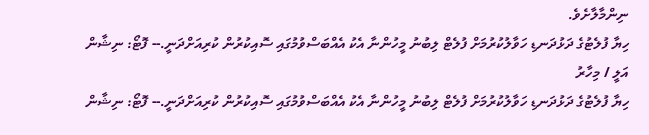ނިންމާލާށެވެ.
ހިޔާ ފުލެޓުގެ ދަޅުދަނޑި ހަވާލުކުރުމަށް ފުލެޓް ލިބުނު މީހުންނާ އެކު އެއްބަސްވުމުގައި ސޮއިކުރުން ކުރިއަށްދަނީ.-- ފޮޓޯ: ނިޝާން އަލީ / މިހާރު
ހިޔާ ފުލެޓުގެ ދަޅުދަނޑި ހަވާލުކުރުމަށް ފުލެޓް ލިބުނު މީހުންނާ އެކު އެއްބަސްވުމުގައި ސޮއިކުރުން ކުރިއަށްދަނީ.-- ފޮޓޯ: ނިޝާން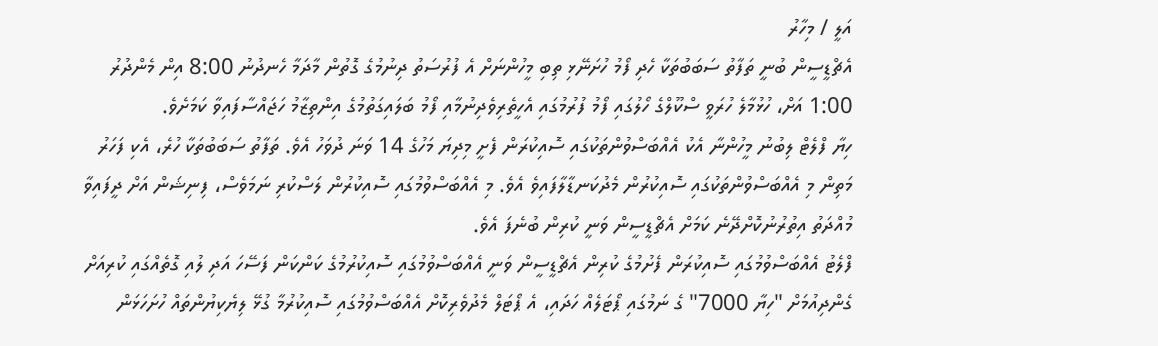އަލީ / މިހާރު
އެޗްޑީސީން ބުނީ ތަފާތު ސަބަބުތަކާ ހެދި ފޯމު ހުށަނޭޅި ތިބި މީހުންނަށް އެ ފުރުސަތު ދިނުމުގެ ގޮތުން މާދަމާ ހެނދުނު 8:00 އިން މެންދުރު 1:00 އަށް، ހުޅުމާލެ ހުރަވީ ސްކޫލްގެ ހޯލުގައި ފޯމު ފުރުމުގައި އެހީތެރިވެދިނުމާއި ފޯމު ބަލައިގަތުމުގެ އިންތިޒާމު ހަޖައްސާފައިވާ ކަމަށެވެ.
ހިޔާ ފްލެޓް ލިބުނު މީހުންނާ އެކު އެއްބަސްވުންތަކުގައި ސޮއިކުރަން ފެށީ މިދިޔަ މަހުގެ 14 ވަނަ ދުވަހު އެވެ. ތަފާތު ސަބަބުތަކާ ހުރެ، އެކި ފަހަރު މަތިން މި އެއްބަސްވުންތަކުގައި ސޮއިކުރުން މެދުކަނޑާލާފައިވެ އެވެ. މި އެއްބަސްވުމުގައި ސޮއިކުރުން ލަސްކުރި ނަމަވެސް، ފިނިޝަން އަށް ދީފައިވާ މުއްދަތު އިތުރުނުކޮށްދޭނެ ކަމަށް އެޗްޑީސީން ވަނީ ކުރިން ބުނެފަ އެވެ.
ފްލެޓު އެއްބަސްވުމުގައި ސޮއިކުރަން ފެށުމުގެ ކުރިން އެޗްޑީސީން ވަނީ އެއްބަސްވުމުގައި ސޮއިކުރުމުގެ ކަންކަން ފަސޭހަ އަދި ލުއި ގޮތެއްގައި ކުރިއަށް ގެންދިއުމަށް "ހިޔާ 7000" ގެ ނަމުގައި ޕޯޓަލެއް ހަދައި، އެ ޕޯޓަލް މެދުވެރިކޮށް އެއްބަސްވުމުގައި ސޮއިކުރުމާ ގުޅޭ ލިޔެކިޔުންތައް ހުށަހަޅަން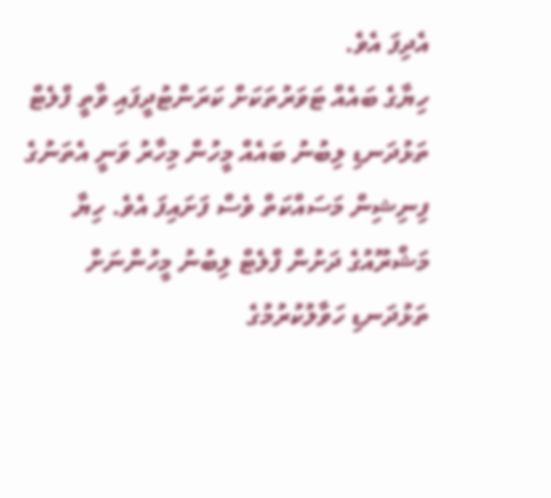އެދިފަ އެވެ.
ހިޔާގެ ބައެއް ޓަވަރުތަކަށް ކަރަންޓުދީފައި ވާތީ ފްލެޓް ތަޅުދަނޑި ލިބުނު ބައެއް މީހުން މިހާރު ވަނީ އެތަނުގެ ފިނިޝިން މަސައްކަތް ވެސް ފަށައިފަ އެވެ. ހިޔާ މަޝްރޫއުގެ ދަށުން ފްލެޓް ލިބުނު މީހުންނަށް ތަޅުދަނޑި ހަވާލުކުރުމުގެ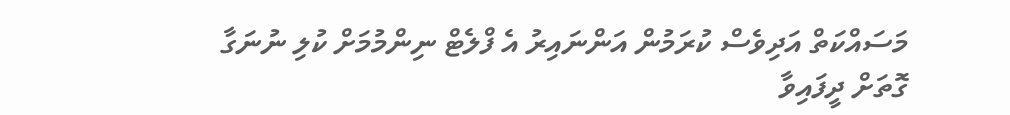މަސައްކަތް އަދިވެސް ކުރަމުން އަންނައިރު އެ ފްލެޓް ނިންމުމަށް ކުލި ނުނަގާ ގޮތަށް ދީފައިވާ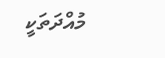މުއްދަތަކީ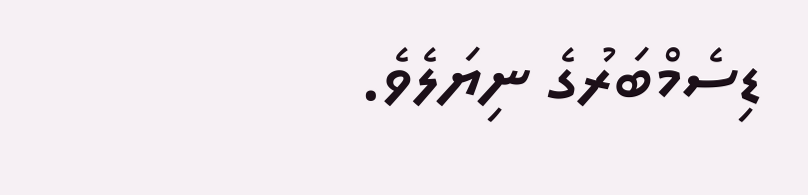ޑިސެމްބަރުގެ ނިޔަލެވެ.